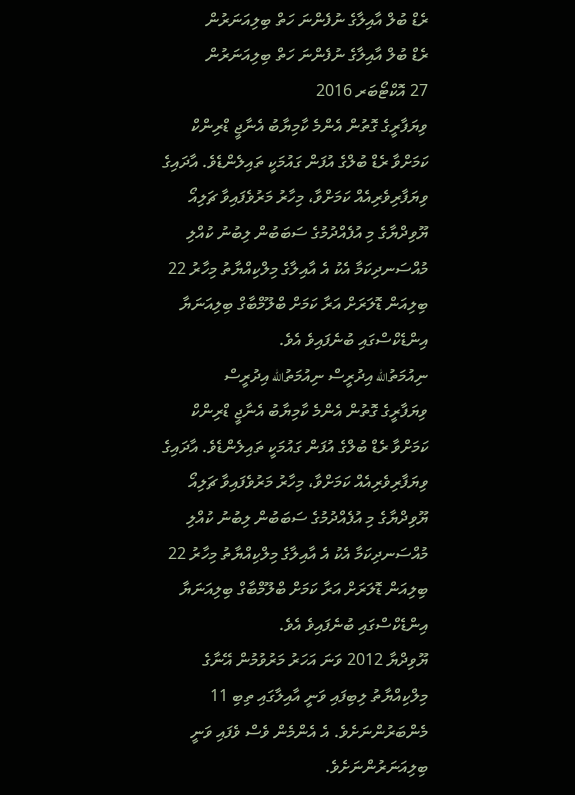ރެޑް ބުލް އާއިލާގެ ނުފެންނަ ހަތް ބިލިއަނަރުން
ރެޑް ބުލް އާއިލާގެ ނުފެންނަ ހަތް ބިލިއަނަރުން
27 އޮކްޓޯބަރ 2016
ވިޔަފާރީގެ ގޮތުން އެންމެ ކާމިޔާބު އެނާޖީ ޑްރިންކް ކަމަށްވާ ރެޑް ބުލްގެ އުފަން ގައުމަކީ ތައިލެންޑެވެ. އާދައިގެ ވިޔަފާރިވެރިއެއް ކަމަށްވާ، މިހާރު މަރުވެފައިވާ ޗަލިއޯ ޔޫވިދްޔާގެ މި އުފެއްދުމުގެ ސަބަބުން ލިބުނު ކުއްލި މުއްސަނދިކަމާ އެކު އެ އާއިލާގެ މިލްކިއްޔާތު މިހާރު 22 ބިލިއަން ޑޮލަރަށް އަރާ ކަމަށް ބްލޫމްބާގް ބިލިއަނަޔާ އިންޑެކްސްގައި ބުނެފައިވެ އެވެ.
ނިއުމަތުالله އިދުރީސް ނިއުމަތުالله އިދުރީސް
ވިޔަފާރީގެ ގޮތުން އެންމެ ކާމިޔާބު އެނާޖީ ޑްރިންކް ކަމަށްވާ ރެޑް ބުލްގެ އުފަން ގައުމަކީ ތައިލެންޑެވެ. އާދައިގެ ވިޔަފާރިވެރިއެއް ކަމަށްވާ، މިހާރު މަރުވެފައިވާ ޗަލިއޯ ޔޫވިދްޔާގެ މި އުފެއްދުމުގެ ސަބަބުން ލިބުނު ކުއްލި މުއްސަނދިކަމާ އެކު އެ އާއިލާގެ މިލްކިއްޔާތު މިހާރު 22 ބިލިއަން ޑޮލަރަށް އަރާ ކަމަށް ބްލޫމްބާގް ބިލިއަނަޔާ އިންޑެކްސްގައި ބުނެފައިވެ އެވެ.
ޔޫވިދްޔާ 2012 ވަނަ އަހަރު މަރުވުމުން އޭނާގެ މިލްކިއްޔާތު ލިބިފައި ވަނީ އާއިލާގައި ތިބި 11 މެންބަރުންނަށެވެ. އެ އެންމެން ވެސް ވެފައި ވަނީ ބިލިއަނަރުންނަށެވެ.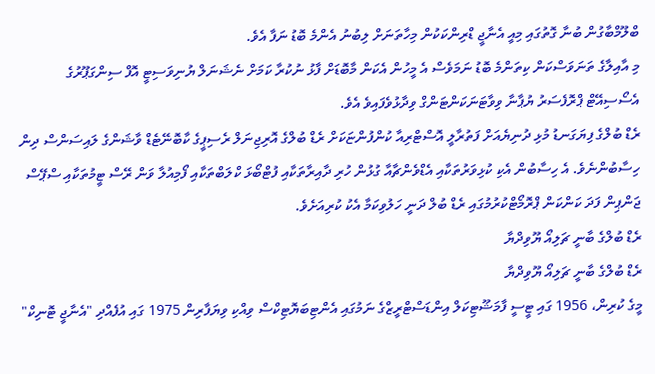ބްލޫމްބާގުން ބުނާ ގޮތުގައި މިއީ އެނާޖީ ޑްރިންކަކުން މިހާތަނަށް ލިބުނު އެންމެ ބޮޑު ނަފާ އެވެ.
މި އާއިލާގެ ތަނަވަސްކަން ކިތަންމެ ބޮޑު ނަމަވެސް އެ މީހުން އެކަން މާބޮޑަށް ފާޅު ނުކުރާ ކަމަށް ނެޝަނަލް ޔުނިވަސިޓީ އޮފް ސިންގަޕޫރުގެ އެސޯސިއޭޓް ޕްރޮފެސަރު ޔުޕާނާ ވިވާޓަނަކަންޓަންގް ވިދާޅުވެފައިވެ އެވެ.
ރެޑް ބުލްގެ ފިޔަގަނޑު މުޅި ދުނިޔެއަށް ފަތުރާލީ އޮސްޓްރިއާ ކުންފުންޏަކަށް ރެޑް ބުލްގެ އޮރިޖިނަލް ރެސިޕީގެ ކާބޮނޭޓެޑް ވާޝަންގެ ލައިސަންސް ދިން ހިސާބުންނެވެ. އެ ހިސާބުން އެކި ކުޅިވަރުތަކާއި އެޑްވެންޗާއާ ގުޅުން ހުރި ދާއިރާތަކާއި ފުޓްބޯޅަ ކްލަބްތަކާއި ފޯމިއުލާ ވަން ރޭސް ޓީމުތަކާއި ސްޕޭސް ޖަންޕިން ފަދަ ކަންކަން ޕްރޮމޯޓްކުރުމުގައި ރެޑް ބުލް ދަނީ ހަލުވިކަމާ އެކު ކުރިއަށެވެ.
ރެޑް ބުލްގެ ބާނީ ޗަލިއޯ ޔޫވިދްޔާ
ރެޑް ބުލްގެ ބާނީ ޗަލިއޯ ޔޫވިދްޔާ
މީގެ ކުރިން، 1956 ގައި ޓީސީ ފާމަޝޫޓިކަލް އިންޑަސްޓްރީޒްގެ ނަމުގައި އެންޓިބަޔޮޓިކްސް ވިއްކި ވިޔަފާރިން 1975 ގައި އުފެއްދި "އެނާޖީ ޓޮނިކް"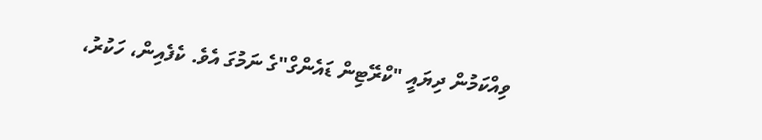ވިއްކަމުން ދިޔައީ "ކްރޭޓިން ޑައެންގް"ގެ ނަމުގަ އެވެ. ކެފެއިން، ހަކުރު،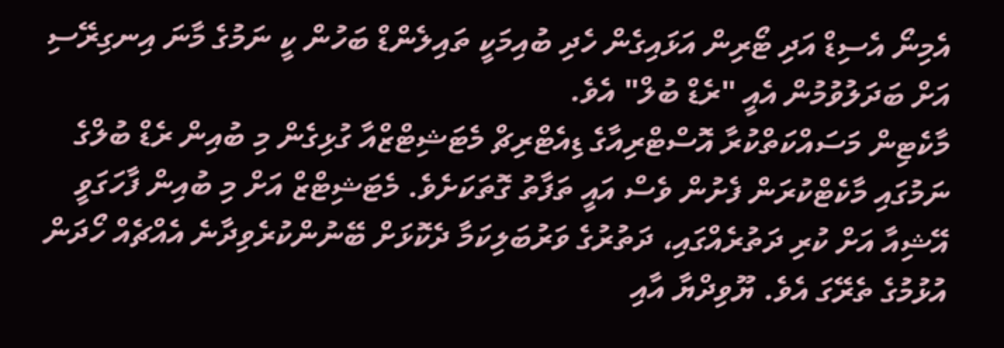އެމިނޯ އެސިޑް އަދި ޓޯރިން އަޅައިގެން ހެދި ބުއިމަކީ ތައިލެންޑް ބަހުން ކީ ނަމުގެ މާނަ އިނގިރޭސި އަށް ބަދަލުވުމުން އެއީ "ރެޑް ބުލް" އެވެ.
މާކެޓިން މަސައްކަތްކުރާ އޮސްޓްރިއާގެ ޑިއެޓްރިޗް މެޓަޝިޓްޒްއާ ގުޅިގެން މި ބުއިން ރެޑް ބުލްގެ ނަމުގައި މާކެޓްކުރަން ފެށުން ވެސް އައީ ތަފާތު ގޮތަކަށެވެ. މެޓަޝިޓްޒް އަށް މި ބުއިން ފާހަގަވީ އޭޝިއާ އަށް ކުރި ދަތުރެއްގައި، ދަތުރުގެ ވަރުބަލިކަމާ ދެކޮޅަށް ބޭނުންކުރެވިދާނެ އެއްޗެއް ހޯދަން އުޅުމުގެ ތެރޭގަ އެވެ. ޔޫވިދްޔާ އާއި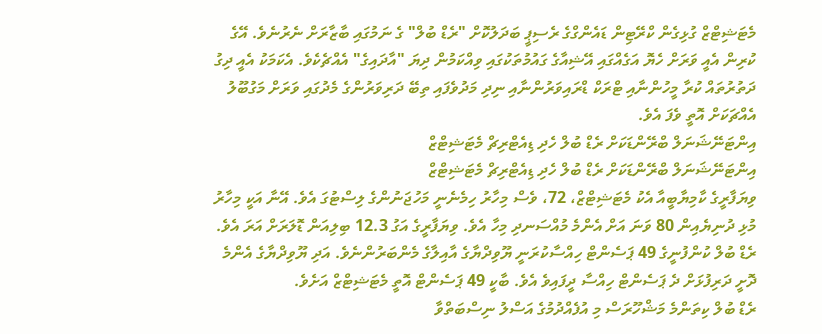މެޓަޝިޓްޒް ގުޅިގެން ކްރޭޓިން ޑައެންގްގެ ރެސިޕީ ބަދަލުކޮށް "ރެޑް ބުލް" ގެ ނަމުގައި ބާޒާރަށް ނެރުނެވެ. އޭގެ ކުރިން އެއީ ވަރަށް ހެޔޮ އަގެއްގައި އޭޝިއާގެ ގައުމުތަކުގައި ވިއްކަމުން ދިޔަ "އާދައިގެ" އެއްޗެކެވެ. އެކަމަކު އެއީ ދިގު ދަތުރުތައް ކުރާ މީހުންނާއި ޓްރަކް ޑްރައިވަރުންނާއި ނިދި މަދުވެފައި ތިބޭ ދަރިވަރުންގެ މެދުގައި ވަރަށް މަގުބޫލު އެއްޗަކަށް އޮތީ ވެފަ އެވެ.
އިންޓަނޭޝަނަލް ބްރޭންޑަކަށް ރެޑް ބުލް ހެދި ޑިއެޓްރިޗް މެޓަޝިޓްޒް
އިންޓަނޭޝަނަލް ބްރޭންޑަކަށް ރެޑް ބުލް ހެދި ޑިއެޓްރިޗް މެޓަޝިޓްޒް
ވިޔަފާރީގެ ކާމިޔާބީއާ އެކު މެޓަޝިޓްޒް، 72، ވެސް މިހާރު ހިމެނެނީ މަހުޖަނުންގެ ލިސްޓުގަ އެވެ. އޭނާ އަކީ މިހާރު މުޅި ދުނިޔެއިން 80 ވަނަ އަށް އެންމެ މުއްސަނދި މިހާ އެވެ. ވިޔަފާރީގެ އަގު 12.3 ބިލިއަން ޑޮލަރަށް އަރަ އެވެ.
ރެޑް ބުލް ކުންފުނީގެ 49 ޕަސެންޓް ހިއްސާކުރަނީ ޔޫވިދްޔާގެ އާއިލާގެ މެންބަރުންނެވެ. އަދި ޔޫވިދްޔާގެ އެންމެ ދޮށީ ދަރިފުޅަށް ދެ ޕަސެންޓް ހިއްސާ ދީފައިވެ އެވެ. ބާކީ 49 ޕަސެންޓް އޮތީ މެޓަޝިޓްޒް އަށެވެ.
ރެޑް ބުލް ކިތަންމެ މަޝްހޫރަސް މި އުފެއްދުމުގެ އަސްލު ނިސްބަތްވާ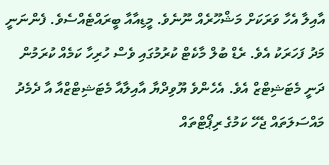އާއިލާ އެހާ ވަރަކަށް މަޝްހޫރެއް ނޫނެވެ. މީޑިއާއާ ބީރައްޓެއްސެވެ. ފެންނަނީ މަދު ފަހަރަކު އެވެ. ރެޑް ބުލް މާކެޓް ކުރުމުގައި ވެސް ހުރިހާ ކަމެއް ކުރަމުން ދަނީ މެޓަޝިޓްޒް އެވެ. އެހެންވެ ޔޫވިދްޔާ އާއިލާއާ މެޓަޝިޓްޒްއާ އާ ދެމެދު މައްސަލަތައް ޖެހޭ ކަމުގެ ރިޕޯޓްތައް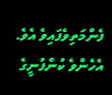ފެންމަތިވެފައިވެ އެވެ. އެހެންވެ ކުންފުނީގެ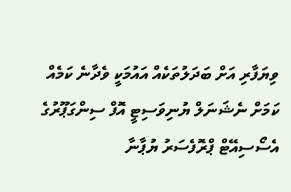ވިޔަފާރި އަށް ބަދަލުތަކެއް އައުމަކީ ވެދާނެ ކަމެއް ކަމަށް ނެޝަނަލް ޔުނިވަސިޓީ އޮފް ސިންގަޕޫރުގެ އެސޯސިއޭޓް ޕްރޮފެސަރު ޔުޕާނާ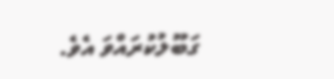ގަބޫލުކުރައްވަ އެވެ.